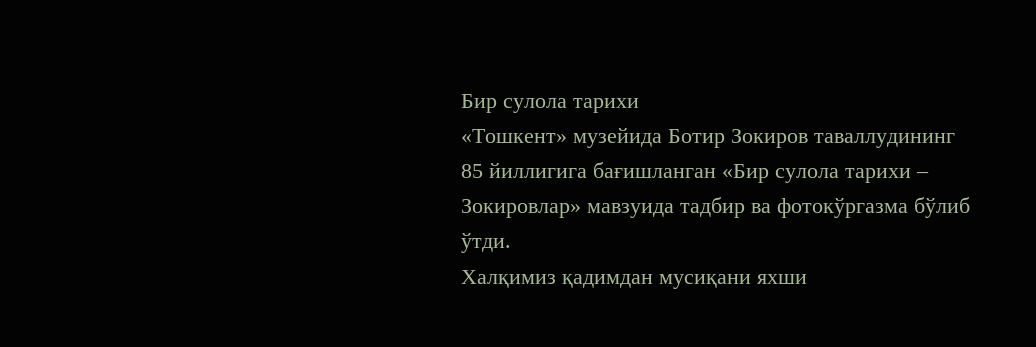Бир сулола тарихи
«Тошкент» музейида Ботир Зокиров таваллудининг 85 йиллигига бағишланган «Бир сулола тарихи – Зокировлар» мавзуида тадбир ва фотокўргазма бўлиб ўтди.
Халқимиз қадимдан мусиқани яхши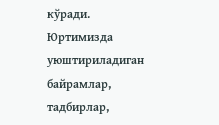кўради. Юртимизда уюштириладиган байрамлар, тадбирлар,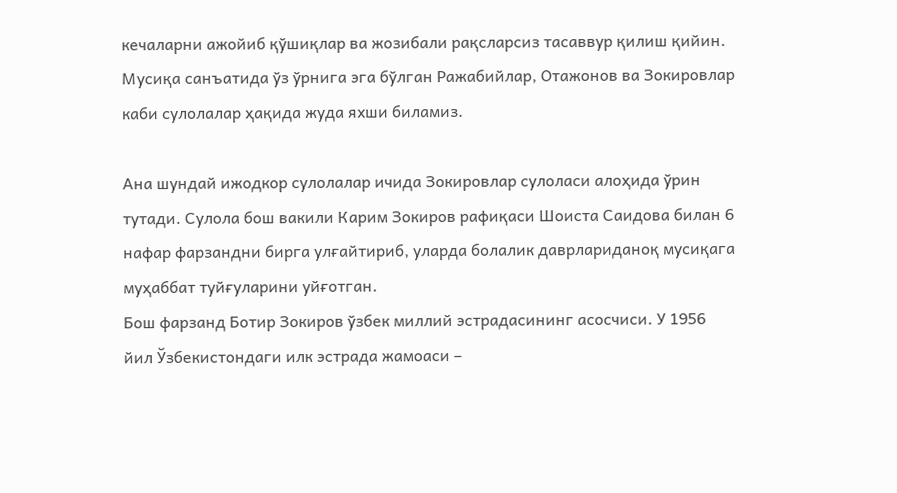кечаларни ажойиб қўшиқлар ва жозибали рақсларсиз тасаввур қилиш қийин. Мусиқа санъатида ўз ўрнига эга бўлган Ражабийлар, Отажонов ва Зокировлар каби сулолалар ҳақида жуда яхши биламиз.

Ана шундай ижодкор сулолалар ичида Зокировлар сулоласи алоҳида ўрин тутади. Сулола бош вакили Карим Зокиров рафиқаси Шоиста Саидова билан 6 нафар фарзандни бирга улғайтириб, уларда болалик даврлариданоқ мусиқага муҳаббат туйғуларини уйғотган.
Бош фарзанд Ботир Зокиров ўзбек миллий эстрадасининг асосчиси. У 1956 йил Ўзбекистондаги илк эстрада жамоаси –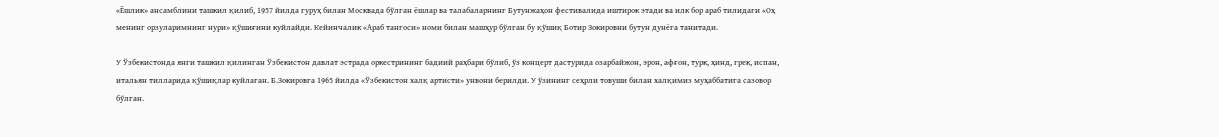«Ёшлик» ансамблини ташкил қилиб, 1957 йилда гуруҳ билан Москвада бўлган ёшлар ва талабаларнинг Бутунжаҳон фестивалида иштирок этади ва илк бор араб тилидаги «Оҳ менинг орзуларимнинг нури» қўшиғини куйлайди. Кейинчалик «Араб тангоси» номи билан машҳур бўлган бу қўшиқ Ботир Зокировни бутун дунёга танитади.

У Ўзбекистонда янги ташкил қилинган Ўзбекистон давлат эстрада оркестрининг бадиий раҳбари бўлиб, ўз концерт дастурида озарбайжон, эрон, афғон, турк, ҳинд, грек, испан, итальян тилларида қўшиқлар куйлаган. Б.Зокировга 1965 йилда «Ўзбекистон халқ артисти» унвони берилди. У ўзининг сеҳрли товуши билан халқимиз муҳаббатига сазовор бўлган.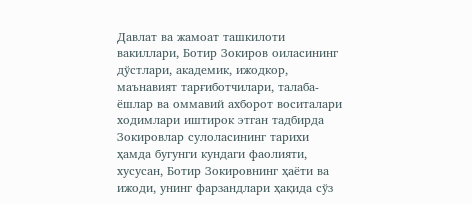Давлат ва жамоат ташкилоти вакиллари, Ботир Зокиров оиласининг дўстлари, академик, ижодкор, маънавият тарғиботчилари, талаба-ёшлар ва оммавий ахборот воситалари ходимлари иштирок этган тадбирда Зокировлар сулоласининг тарихи ҳамда бугунги кундаги фаолияти, хусусан, Ботир Зокировнинг ҳаёти ва ижоди, унинг фарзандлари ҳақида сўз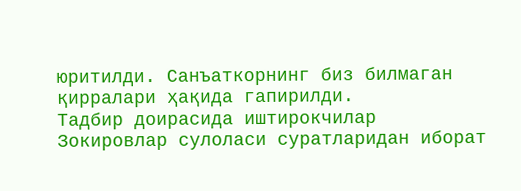юритилди. Санъаткорнинг биз билмаган қирралари ҳақида гапирилди.
Тадбир доирасида иштирокчилар Зокировлар сулоласи суратларидан иборат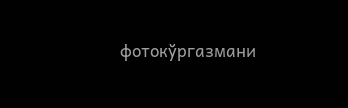фотокўргазмани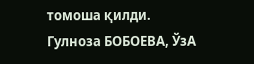томоша қилди.
Гулноза БОБОЕВА, ЎзА